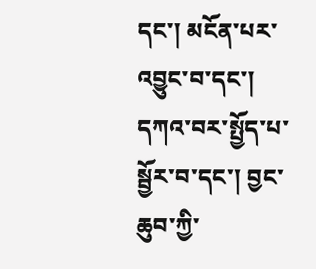དང་། མངོན་པར་འབྱུང་བ་དང་། དཀའ་བར་སྤྱོད་པ་སྦྱོར་བ་དང་། བྱང་ཆུབ་ཀྱི་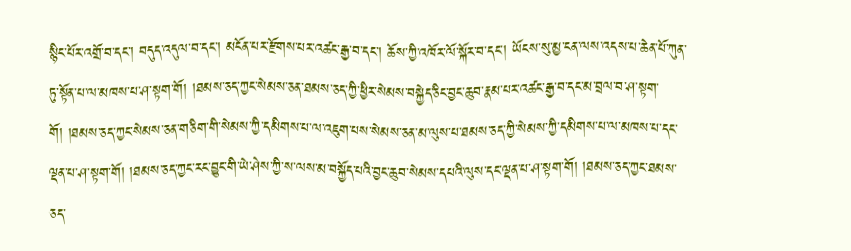སྙིང་པོར་འགྲོ་བ་དང་། བདུད་འདུལ་བ་དང་། མངོན་པར་རྫོགས་པར་འཚང་རྒྱ་བ་དང་། ཆོས་ཀྱི་འཁོར་ལོ་སྐོར་བ་དང་། ཡོངས་སུ་མྱ་ངན་ལས་འདས་པ་ཆེན་པོ་ཀུན་ཏུ་སྟོན་པ་ལ་མཁས་པ་ཤ་སྟག་གོ། །ཐམས་ཅད་ཀྱང་སེམས་ཅན་ཐམས་ཅད་ཀྱི་ཕྱིར་སེམས་བསྐྱེད་ཅིང་བྱང་ཆུབ་རྣམ་པར་འཚང་རྒྱ་བ་དང་མ་བྲལ་བ་ཤ་སྟག་གོ། །ཐམས་ཅད་ཀྱང་སེམས་ཅན་གཅིག་གི་སེམས་ཀྱི་དམིགས་པ་ལ་འཇུག་པས་སེམས་ཅན་མ་ལུས་པ་ཐམས་ཅད་ཀྱི་སེམས་ཀྱི་དམིགས་པ་ལ་མཁས་པ་དང་ལྡན་པ་ཤ་སྟག་གོ། །ཐམས་ཅད་ཀྱང་རང་བྱུང་གི་ཡེ་ཤེས་ཀྱི་ས་ལས་མ་བསྐྱོད་པའི་བྱང་ཆུབ་སེམས་དཔའི་ལུས་དང་ལྡན་པ་ཤ་སྟག་གོ། །ཐམས་ཅད་ཀྱང་ཐམས་ཅད་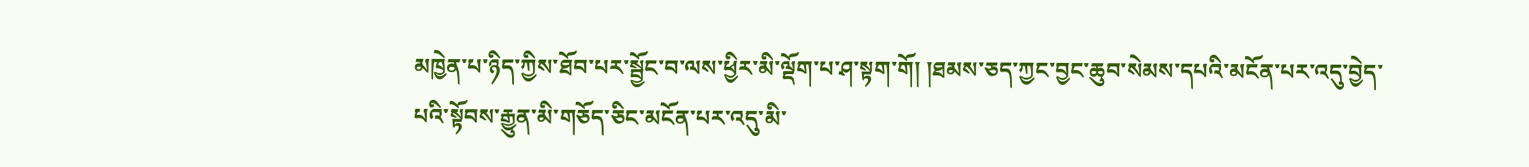མཁྱེན་པ་ཉིད་ཀྱིས་ཐོབ་པར་སྦྱོང་བ་ལས་ཕྱིར་མི་ལྡོག་པ་ཤ་སྟག་གོ། །ཐམས་ཅད་ཀྱང་བྱང་ཆུབ་སེམས་དཔའི་མངོན་པར་འདུ་བྱེད་པའི་སྟོབས་རྒྱུན་མི་གཅོད་ཅིང་མངོན་པར་འདུ་མི་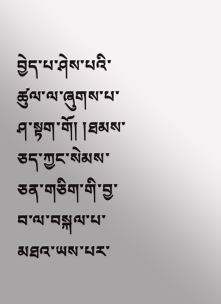བྱེད་པ་ཤེས་པའི་ཚུལ་ལ་ཞུགས་པ་ཤ་སྟག་གོ། །ཐམས་ཅད་ཀྱང་སེམས་ཅན་གཅིག་གི་བྱ་བ་ལ་བསྐལ་པ་མཐའ་ཡས་པར་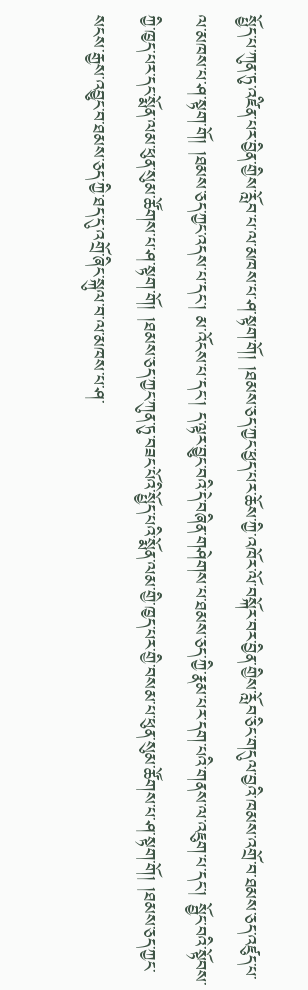སྤྱོད་པ་ཀུན་ཏུ་འཛིན་པར་བྱིན་གྱིས་རློབ་པ་ལ་མཁས་པ་ཤ་སྟག་གོ། །ཐམས་ཅད་ཀྱང་ཕྱད་པར་ཆོས་ཀྱི་འཁོར་ལོ་བསྐོར་བར་བྱིན་གྱིས་རློབ་ཅིང་གདུལ་བྱའི་ཁམས་འགྲོ་བ་ཐམས་ཅད་འཛུད་པ་ལ་མཁས་པ་ཤ་སྟག་གོ། །ཐམས་ཅད་ཀྱང་འདས་པ་དང་། མ་འོངས་པ་དང་། ད་ལྟར་བྱུང་བའི་དེ་བཞིན་གཤེགས་པ་ཐམས་ཅད་ཀྱི་རྣམ་པར་དག་པའི་གནས་ལ་འཇུག་པ་དང་། སྦྱོང་བའི་སྟོབས་ཀྱི་ཁྱད་པར་དང་སྨོན་ལམ་ཕུན་སུམ་ཚོགས་པ་ཤ་སྟག་གོ། །ཐམས་ཅད་ཀྱང་ཀུན་ཏུ་བཟང་པོའི་སྤྱོད་པའི་སྨོན་ལམ་གྱི་ཁྱད་པར་གྱི་བསམ་པ་ཕུན་སུམ་ཚོགས་པ་ཤ་སྟག་གོ། །ཐམས་ཅད་ཀྱང་སངས་རྒྱས་འབྱུང་བ་ཐམས་ཅད་ཀྱི་ཐད་དུ་འགྲོ་ཞིང་སྐུལ་བ་ལ་མཁས་པ་ཤ་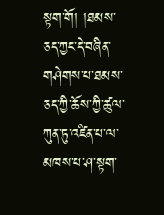སྟག་གོ། །ཐམས་ཅད་ཀྱང་དེ་བཞིན་གཤེགས་པ་ཐམས་ཅད་ཀྱི་ཆོས་ཀྱི་ཚུལ་ཀུན་ཏུ་འཛིན་པ་ལ་མཁས་པ་ཤ་སྟག་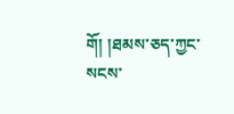གོ། །ཐམས་ཅད་ཀྱང་སངས་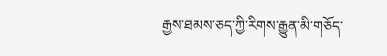རྒྱས་ཐམས་ཅད་ཀྱི་རིགས་རྒྱུན་མི་གཅོད་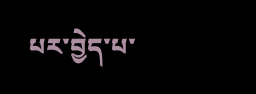པར་བྱེད་པ་